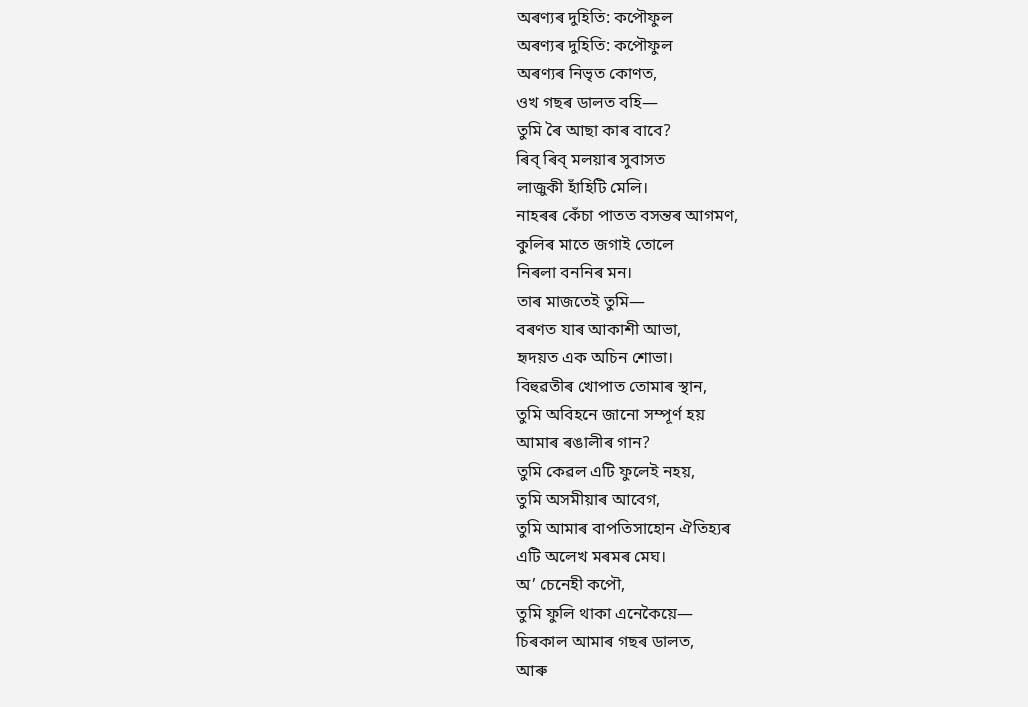অৰণ্যৰ দুহিতি: কপৌফুল
অৰণ্যৰ দুহিতি: কপৌফুল
অৰণ্যৰ নিভৃত কোণত,
ওখ গছৰ ডালত বহি—
তুমি ৰৈ আছা কাৰ বাবে?
ৰিব্ ৰিব্ মলয়াৰ সুবাসত
লাজুকী হাঁহিটি মেলি।
নাহৰৰ কেঁচা পাতত বসন্তৰ আগমণ,
কুলিৰ মাতে জগাই তোলে
নিৰলা বননিৰ মন।
তাৰ মাজতেই তুমি—
বৰণত যাৰ আকাশী আভা,
হৃদয়ত এক অচিন শোভা।
বিহুৱতীৰ খোপাত তোমাৰ স্থান,
তুমি অবিহনে জানো সম্পূৰ্ণ হয়
আমাৰ ৰঙালীৰ গান?
তুমি কেৱল এটি ফুলেই নহয়,
তুমি অসমীয়াৰ আবেগ,
তুমি আমাৰ বাপতিসাহোন ঐতিহ্যৰ
এটি অলেখ মৰমৰ মেঘ।
অ’ চেনেহী কপৌ,
তুমি ফুলি থাকা এনেকৈয়ে—
চিৰকাল আমাৰ গছৰ ডালত,
আৰু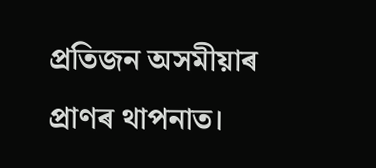প্ৰতিজন অসমীয়াৰ
প্ৰাণৰ থাপনাত।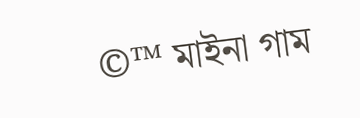©™ মাইনা গাম